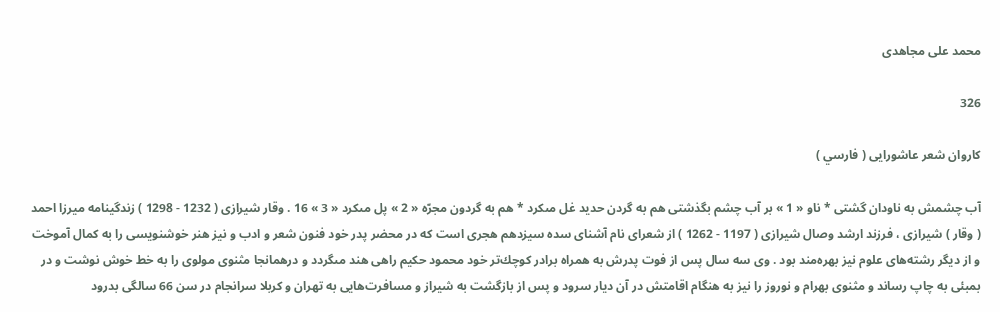محمد على مجاهدى

326

كاروان شعر عاشورايى ( فارسي )

آب چشمش به ناودان گشتى * ناو « 1 » بر آب چشم بگذشتى هم به گردن حديد غل مىكرد * هم به گردون مجرّه « 2 » پل مىكرد « 3 » 16 . وقار شيرازى ( 1232 - 1298 ) زندگينامه ميرزا احمد ( وقار ) شيرازى ، فرزند ارشد وصال شيرازى ( 1197 - 1262 ) از شعراى نام آشناى سده سيزدهم هجرى است كه در محضر پدر خود فنون شعر و ادب و نيز هنر خوشنويسى را به كمال آموخت و از ديگر رشته‌هاى علوم نيز بهره‌مند بود . وى سه سال پس از فوت پدرش به همراه برادر كوچك‌تر خود محمود حكيم راهى هند مىگردد و درهمانجا مثنوى مولوى را به خط خوش نوشت و در بمبئى به چاپ رساند و مثنوى بهرام و نوروز را نيز به هنگام اقامتش در آن ديار سرود و پس از بازگشت به شيراز و مسافرت‌هايى به تهران و كربلا سرانجام در سن 66 سالگى بدرود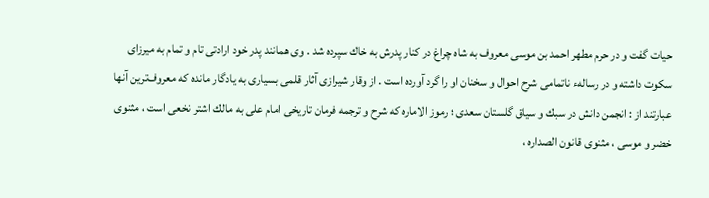حيات گفت و در حرم مطهر احمد بن موسى معروف به شاه چراغ در كنار پدرش به خاك سپرده شد . وى همانند پدر خود ارادتى تام و تمام به ميرزاى سكوت داشته و در رسالهء ناتمامى شرح احوال و سخنان او را گرد آورده است . از وقار شيرازى آثار قلمى بسيارى به يادگار مانده كه معروف‌ترين آنها عبارتند از : انجمن دانش در سبك و سياق گلستان سعدى ؛ رموز الاماره كه شرح و ترجمه فرمان تاريخى امام على به مالك اشتر نخعى است ، مثنوى خضر و موسى ، مثنوى قانون الصداره ،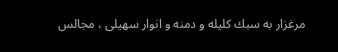مرغزار به سبك كليله و دمنه و انوار سهيلى ، مجالس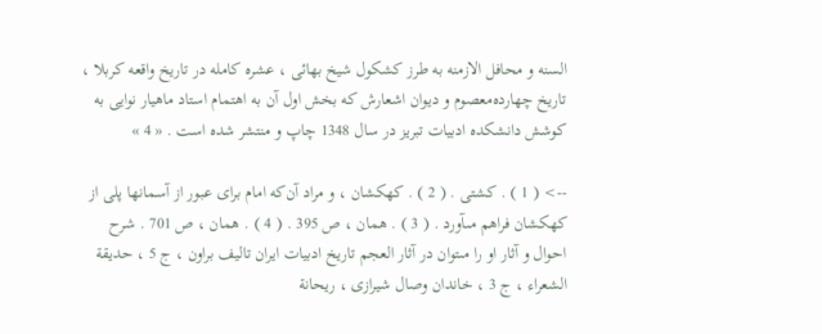السنه و محافل الازمنه به طرز كشكول شيخ بهائى ، عشره كامله در تاريخ واقعه كربلا ، تاريخ چهارده‌معصوم و ديوان اشعارش كه بخش اول آن به اهتمام استاد ماهيار نوايى به كوشش دانشكده ادبيات تبريز در سال 1348 چاپ و منتشر شده است . « 4 »

--> ( 1 ) . كشتى . ( 2 ) . كهكشان ، و مراد آن‌كه امام براى عبور از آسمانها پلى از كهكشان فراهم مىآورد . ( 3 ) . همان ، ص 395 . ( 4 ) . همان ، ص 701 . شرح احوال و آثار او را مىتوان در آثار العجم تاريخ ادبيات ايران تاليف براون ، ج 5 ، حديقة الشعراء ، ج 3 ، خاندان وصال شيرازى ، ريحانة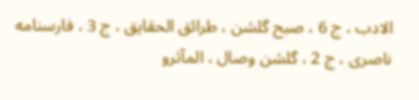الادب ، ج 6 ، صبح گلشن ، طرائق الحقايق ، ج 3 ، فارسنامه ناصرى ، ج 2 ، گلشن وصال ، المآثرو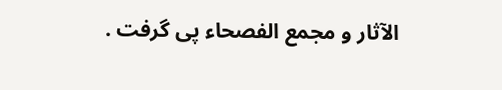الآثار و مجمع الفصحاء پى گرفت .